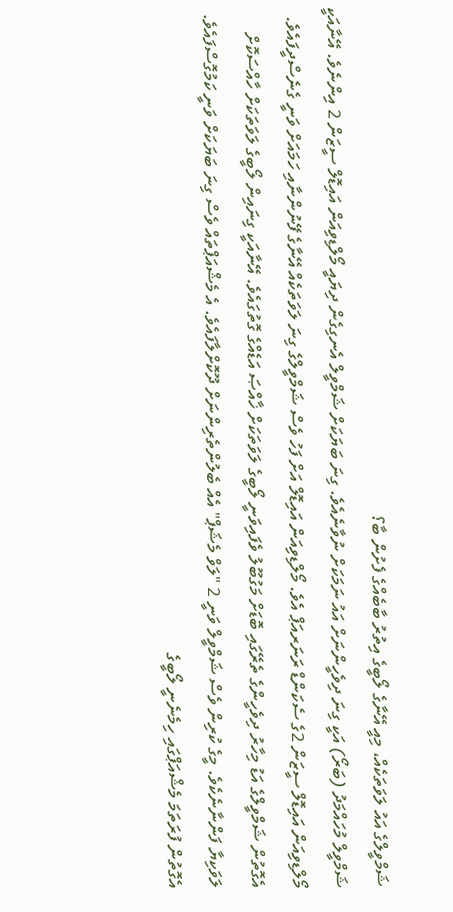ޝަމްވީލްގެ އައު ލަވަތަކެއް، މިއީ އޭނާގެ ލޯބީގެ އިތުރު ބާބެއްގެ ފެށުން ބާ؟
ޝަމްވީލް މުހައްމަދު (ބަރޯ) އަކީ ގިނަ ދިވެހީންނަށް އައު ނަމަކަށް ނުވާނެއެވެ. ގިނަ ބަޔަކަށް ޝަމްވީލް އެނގިގެން ދިޔައީ މޯލްޑިވިއަން އައިޑޮލް ސީޒަން 2 އިންނެވެ. އޭނާއަކީ މޯލްޑިވިއަން އައިޑޮލް ސީޒަން 2ގެ ސެކަންޑް ރަނަރއަޕް އެވެ. މޯލްޑިވިއަން އައިޑޮލް އަށް ފަހު ވެސް ޝަމްވީލްގެ ގިނަ ލަވަތަކެއް އޭނާގެ ފޭނުންނާއި ހަމައަށް ވަނީ ގެނެސްދީފައެވެ.
އެގޮތުން ޝަމްވީލްގެ އަޑު މިހާރު ދިވެހީންގެ ތެރޭގައި ބޮޑަށް މަގުބޫލު ވެފައިވަނީ ލޯބީގެ ލަވަތަކަށް ޚާއްޞަ އަޑެއްގެ ގޮތުގައެވެ. އޭނާއަކީ ގިނައިން ލޯބީގެ ލަވަތަކަށް ހާއްސަކޮށް ލަވަކިޔާ ފަންނާނެކެވެ. މީގެ ކުރިން ވެސް ޝަމްވީލް ވަނީ 2 "ލަވް މެޝަޕް" އެއް ބެލުންތެރިންނަށް ދޫކޮށްލާފައެވެ. އެ މެޝްއަޕްތައް ވެސް ގިނަ ބަޔަކަށް ވަނީ ކަމުގޮސްފައެވެ. އެގޮތުން ފުރަތަމަ މެޝްއަޕްގައި ހިމެނެނީ ލޯބީގެ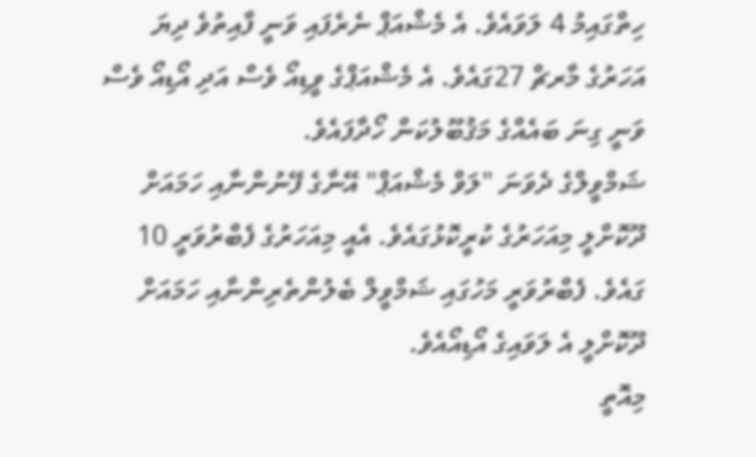ހިތްގައިމު 4 ލަވައެވެ. އެ މެޝްއަޕް ނެރެފައި ވަނީ ފާއިތުވެ ދިޔަ އަހަރުގެ މާރޗް 27ގައެވެ. އެ މެޝްއަޕްގެ ވީޑިއޯ ވެސް އަދި އޯޑިއޯ ވެސް ވަނީ ގިނަ ބައެއްގެ މަޤުބޫލުކަން ހޯދާފައެވެ.
ޝަމްވީލްގެ ދެވަނަ "ލަވް މެޝްއަޕް" އޭނާގެ ފޭނުންނާއި ހަމައަށް ދޫކޮށްލީ މިއަހަރުގެ ކުރީކޮޅުގައެވެ. އެއީ މިއަހަރުގެ ފެބްރުވަރީ 10 ގައެވެ. ފެބްރުވަރީ މަހުގައި ޝަމްވީލް ބެލުންތެރިންނާއި ހަމައަށް ދޫކޮށްލީ އެ ލަވައިގެ އޯޑިއޯއެވެ.
މިއޮތީ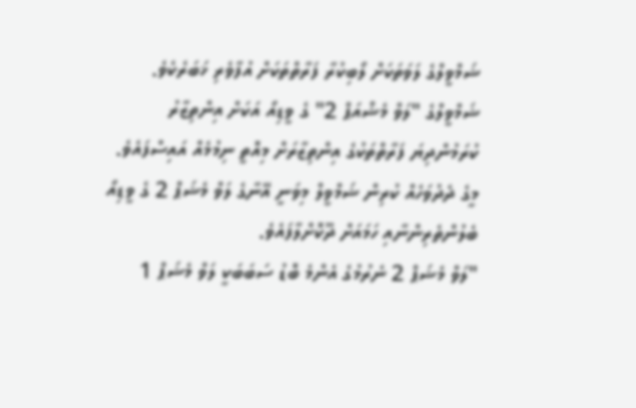ޝަމްވީލްގެ ލަވަތަކަށް ލޯބިކުރާ ފަރާތްތަކަށް އުފާވެރި ޚަބަރެކެވެ. ޝަމްވީލްގެ "ލަވް މެޝްއަޕް 2" ގެ ވީޑިއޯ އަކަށް އިންތިޒާރު ކުރަމުންދިޔަ ފަރާތްތަކުގެ އިންތިޒާރަށް މިއޮތީ ނިމުމެއް އައިސްފައެވެ. މީގެ ދެދުވަހެއް ކުރިން ޝަމްވީލް މިވަނީ އޭނާގެ ލަވް މެޝަޕް 2 ގެ ވީޑިއޯ ބެލުންތެރިންނާއި ހަމައަށް ދޫކޮށްލާފައެވެ.
"ލަވް މެޝަޕް 2 ނެރުމުގެ އެންމެ ބޮޑު ސަބަބަކީ ލަވް މެޝަޕް 1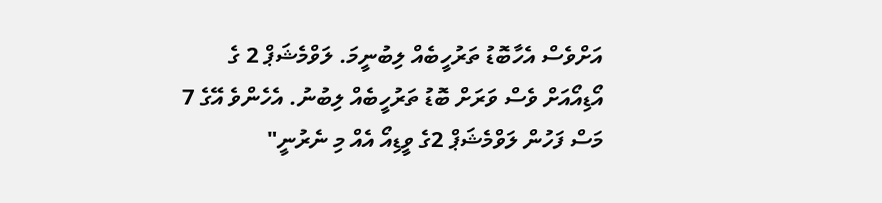އަށްވެސް އެހާބޮޑު ތަރުހީބެއް ލިބުނީމަ. ލަވްމެޝަޕް 2 ގެ އޯޑިއޯއަށް ވެސް ވަރަށް ބޮޑު ތަރުހީބެއް ލިބުނު. އެހެންވެ އޭގެ 7 މަސް ފަހުން ލަވްމެޝަޕް 2ގެ ވީޑިއޯ އެއް މި ނެރުނީ"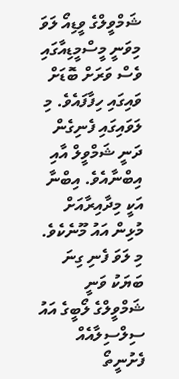ޝަމްވީލްގެ ވީޑިއޯ ލަވަ މިވަނީ މީސްމީޑިއާގައި ވެސް ވަރަށް ބޮޑަށް ވައިގައި ހިފާފައެވެ. މި ލަވައިގައި ފެނިގެން ދަނީ ޝަމްވީލް އާއި އިބްނާއެވެ. އިބްނާ އަކީ މިދާއިރާއަށް މުޅިން އައު މޫނެކެވެ. މި ލަވަ ފެނި ގިނަ ބަޔަކު ވަނީ ޝަމްވީލްގެ ލޯބީގެ އައު ސިލްސިލާއެއް ފެށުނީތޯ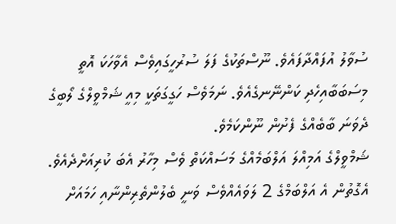ސުވާލު އުފައްދާފައެވެ. ނޫސްތަކުގެ ފަލަ ސުރުހީގައިވެސް އެވާހަކަ އޮތީ މިސަބަބާއިހެދި ކަންނޭނގެއެވެ. ނަމަވެސް ހަގީގަތަކީ މިއީ ޝަމްވީލްގެ ލޯބީގެ ދެވަނަ ބާބެއްގެ ފެށުން ނޫންކަމެވެ.
ޝަމްވީލްގެ އަމިއްލަ އަލްބަމެއްގެ މަސައްކަތް ވެސް މިހާރު އެބަ ކުރިއަށްދެއެވެ. އެގޮތުން އެ އަލްބަމްގެ 2 ލަވައެއްވެސް ވަނީ ބެލުންތެރިންނާއި ހަމައަށް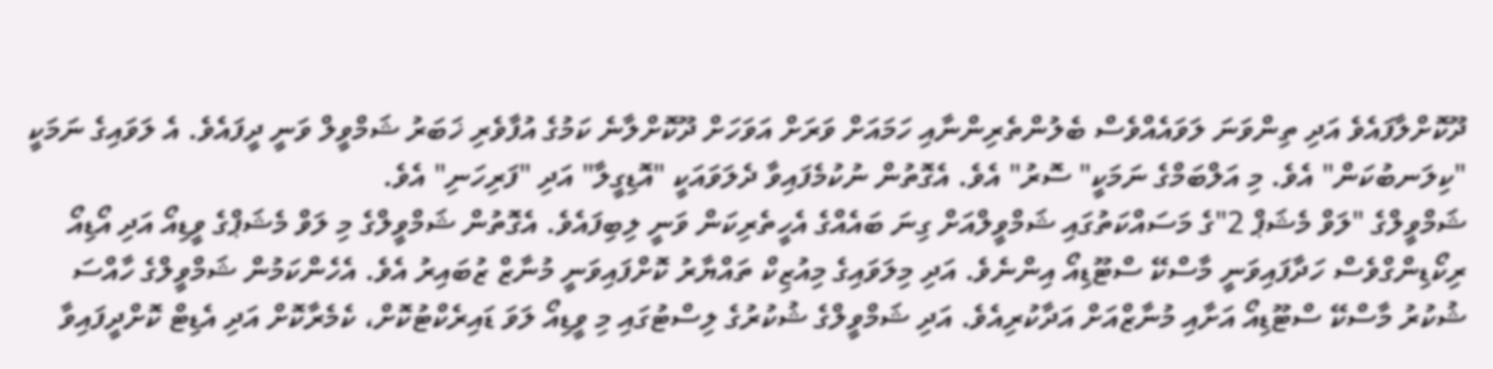ދޫކޮށްލާފައެވެ އަދި ތިންވަނަ ލަވައެއްވެސް ބެލުންތެރިންނާއި ހަމައަށް ވަރަށް އަވަހަށް ދޫކޮށްލާނެ ކަމުގެ އުފާވެރި ޚަބަރު ޝަމްވީލް ވަނީ ދީފައެވެ. އެ ލަވައިގެ ނަމަކީ "ކިލަނބުކަން" އެވެ. މި އަލްބަމްގެ ނަމަކީ" ސޮރު" އެވެ. އެގޮތުން ނުކުމެފައިވާ ދެލަވައަކީ "އޮޑިގީލާ" އަދި "ފަރިހަނި" އެވެ.
ޝަމްވީލްގެ "ލަވް މެޝަޕް 2"ގެ މަސައްކަތުގައި ޝަމްވީލްއަށް ގިނަ ބައެއްގެ އެހީތެރިކަން ވަނީ ލިބިފައެވެ. އެގޮތުން ޝަމްވީލްގެ މި ލަވް މެޝަޕްގެ ވީޑިއޯ އަދި އޯޑިއޯ ރިކޯޑިންގްވެސް ހަދާފައިވަނީ މާސްކޭ ސްޓޫޑިއޯ އިންނެވެ. އަދި މިލަވައިގެ މިއުޒިކް ތައްޔާރު ކޮށްފައިވަނީ މުނާޒް ޒުބައިރު އެވެ. އެހެންކަމުން ޝަމްވީލްގެ ހާއްސަ ޝުކުރު މާސްކޭ ސްޓޫޑިއޯ އަށާއި މުނާޒްއަށް އަދާކުރިއެވެ. އަދި ޝަމްވީލްގެ ޝުކުރުގެ ލިސްޓުގައި މި ވީޑިއޯ ލަވަ ޑައިރެކްޓުކޮށް، ކެމެރާކޮށް އަދި އެޑިޓް ކޮށްދީފައިވާ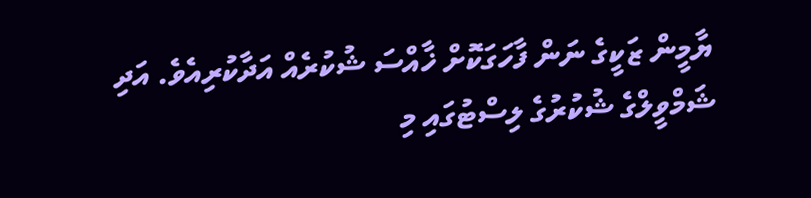ޔާމީން ޒަކީގެ ނަން ފާހަގަކޮށް ޚާއްސަ ޝުކުރެއް އަދާކުރިއެވެ. އަދި ޝަމްވީލްގެ ޝުކުރުގެ ލިސްޓުގައި މި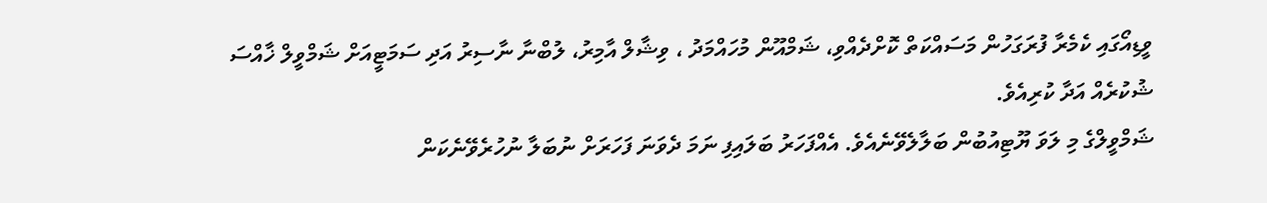ވީޑިއޯގައި ކެމެރާ ފުރަގަހުން މަސައްކަތް ކޮށްދެއްވި، ޝަމްއޫން މުހައްމަދު ، ވިޝާލް އާމިރު، ލުބްނާ ނާސިރު އަދި ސަމަޓީއަށް ޝަމްވީލް ޚާއްސަ ޝުކުރެއް އަދާ ކުރިއެވެ.
ޝަމްވީލްގެ މި ލަވަ ޔޫޓިއުބުން ބަލާލެވޭނެއެވެ. އެއްފަހަރު ބަލައިފި ނަމަ ދެވަނަ ފަހަރަށް ނުބަލާ ނުހުރެވޭނެކަން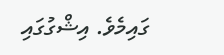ގައިމެވެ. އިޝްގުގައި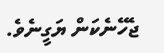ޖެހޭނެކަން ޔަގީނެވެ.